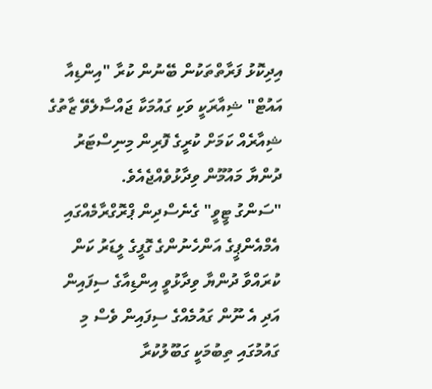އިދިކޮޅު ފަރާތްތަކުން ބޭނުން ކުރާ "އިންޑިއާ އައުޓް" ޝިއާރަކީ ވަކި ގައުމަކާ ޖައްސާލެވޭ ޒާތުގެ ޝިއާރެއް ކަމަށް ކުރީގެ ފޮރިން މިނިސްޓަރު ދުންޔާ މައުމޫން ވިދާޅުވެއްޖެއެވެ.
"ސަންގު ޓީވީ" ގެނެސްދިން ޕްރޮގްރާމެއްގައި އެމްއެންޕީގެ އަންހެނުންގެ ގޮފީގެ ލީޑަރު ކަން ކުރައްވާ ދުންޔާ ވިދާޅުވީ އިންޑިއާގެ ސިފައިން އަދި އެ ނޫން ގައުމެއްގެ ސިފައިން ވެސް މި ގައުމުގައި ތިބުމަކީ ގަބޫލުކުރާ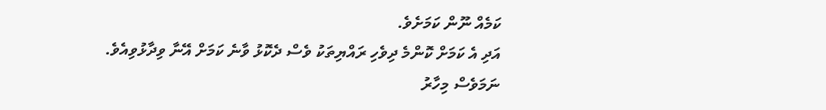ކަމެއް ނޫން ކަމަށެވެ.
އަދި އެ ކަމަށް ކޮންމެ ދިވެހި ރައްޔިތަކު ވެސް ދެކޮޅު ވާނެ ކަމަށް އޭނާ ވިދާޅުވިއެވެ.
ނަމަވެސް މިހާރު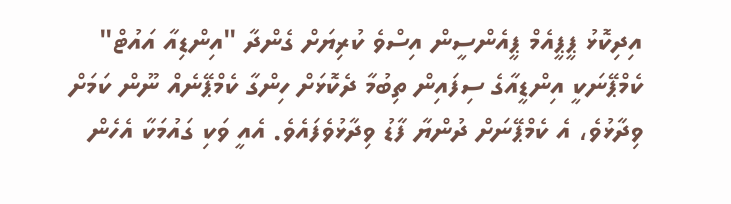އިދިކޮޅު ޕީޕީއެމް ޕީއެންސީން އިސްވެ ކުރިޔަށް ގެންދާ "އިންޑިއާ އައުޓް" ކެމްޕޭނަކީ އިންޑީއާގެ ސިފައިން ތިބުމާ ދެކޮޅަށް ހިންގާ ކެމްޕޭނެއް ނޫން ކަމަށް ވިދާޅުވެ، އެ ކެމްޕޭނަށް ދުންޔާ ފާޑު ވިދާޅުވެފައެވެ. އެއީ ވަކި ގައުމަކާ އެހެން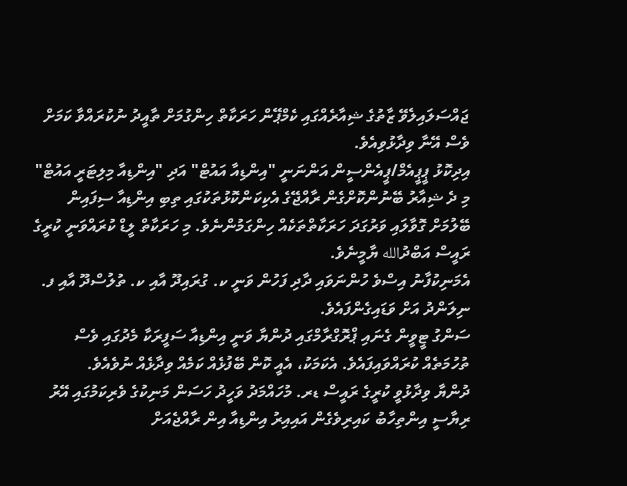ޖައްސަލައިލެވޭ ޒާތުގެ ޝިއާރެއްގައި ކެމްޕޭން ހަރަކާތް ހިންގުމަށް ތާއީދު ނުކުރައްވާ ކަމަށް ވެސް އޭނާ ވިދާޅުވިއެވެ.
އިދިކޮޅު ޕީޕީއެމް/ޕީއެންސީން އަންނަނީ "އިންޑިއާ އައުޓް" އަދި "އިންޑިއާ މިލިޓަރީ އައުޓް" މި ދެ ޝިއާރު ބޭނުންކޮށްގެން ރާއްޖޭގެ އެކިކަންކޮޅުތަކުގައި ތިބި އިންޑިއާ ސިފައިން ބޭލުމަށް ގޮވާލައި ވަރުގަދަ ހަރަކާތްތަކެއް ހިންގަމުންނެވެ. މި ހަރަކާތް ލީޑް ކުރައްވަނީ ކުރީގެ ރައީސް އަބްދުالله ޔާމީނެވެ.
އެމަނިކުފާނު އިސްވެ ހުންނަވައި ދާދި ފަހުން ވަނީ ކ. ގުރައިދޫ އާއި ކ. ތުލުސްދޫ އާއި ފ. ނިލަންދު އަށް ވަޑައިގެންފައެވެ.
ސަންގު ޓީވީން ގެނައި ޕްރޮގްރާމްގައި ދުންޔާ ވަނީ އިންޑިއާ ސަފީރަކާ މެދުގައި ވެސް ތުހުމަތެއް ކުރައްވައިފައެވެ. އެކަމަކު، އެއީ ކޮން ބޭފުޅެއް ކަމެއް ވިދާޅެއް ނުވެއެވެ.
ދުންޔާ ވިދާޅުވީ ކުރީގެ ރައީސް ޑރ. މުހައްމަދު ވަހީދު ހަސަން މަނިކުގެ ވެރިކަމުގައި އޭރު ރިޔާސީ އިންތިހާބު ކައިރިވެގެން އައިއިރު އިންޑިއާ އިން ރާއްޖެއަށް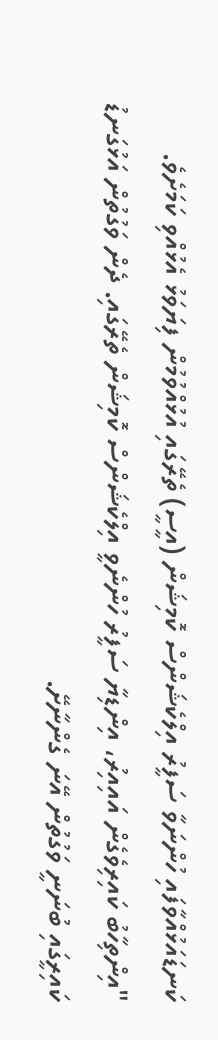ކަނޑައަޅުއްވާފައި ހުންނަވާ ސަފީރު އިލްކެޝަންސް ކޮމިޝަން (އީސީ) ތެރޭގައި އުޅުއްވުމުން ފިޔަވަޅު އެޅުއްވި ކަމަށެވެ.
"އިންތިހާބު ކައިރިވެގެން އައިއިރު، އިންޑިޔާ ސަފީރު ހުންނެވީ އިލްކެޝަންސް ކޮމިޝަން ތެރޭގައި. ދެން ވަގުތުން އަޅުގަނޑު ކައިރީގައި ބުނަނީ ވަގުތުން އޭނަ ގެންނާށޭ.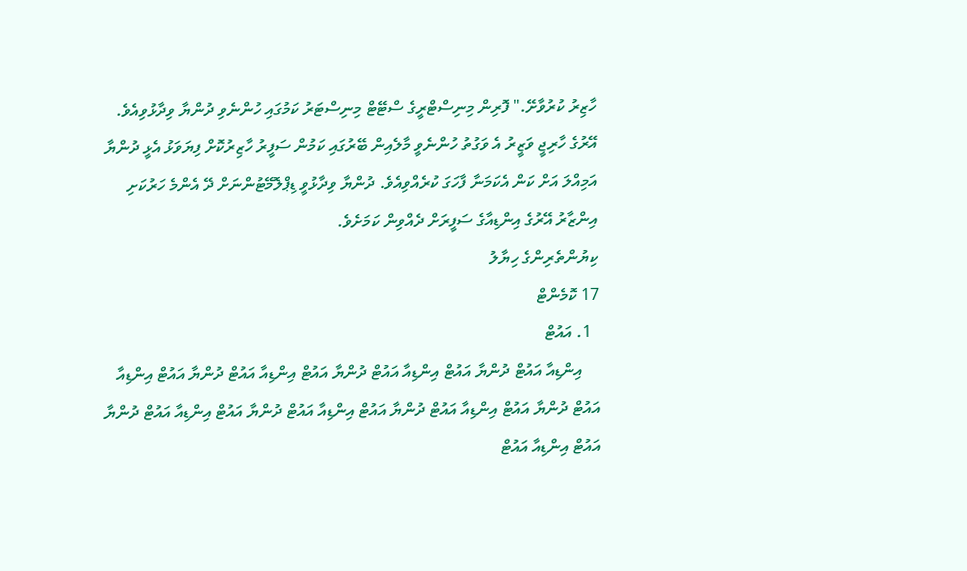ހާޒިރު ކުރުވާށޭ." ފޮރިން މިނިސްޓްރީގެ ސްޓޭޓް މިނިސްޓަރު ކަމުގައި ހުންނެވި ދުންޔާ ވިދާޅުވިއެވެ.
އޭރުގެ ހާރިޖީ ވަޒީރު އެ ވަގުތު ހުންނެވީ މާލެއިން ބޭރުގައި ކަމުން ސަފީރު ހާޒިރުކޮށް ފިޔަވަޅު އެޅީ ދުންޔާ އަމިއްލަ އަށް ކަން އެކަމަނާ ފާހަގަ ކުރެއްވިއެވެ. ދުންޔާ ވިދާޅުވީ ޑިޕްލޮމޭޓުންނަށް ދޭ އެންމެ ހަރުކަށި އިންޒާރު އޭރުގެ އިންޑިއާގެ ސަފީރަށް ދެއްވިން ކަމަށެވެ.
ކިޔުންތެރިންގެ ހިޔާލު
17 ކޮމެންޓް
  1. އައުޓް
    އިންޑިއާ އައުޓް ދުންޔާ އައުޓް އިންޑިއާ އައުޓް ދުންޔާ އައުޓް އިންޑިއާ އައުޓް ދުންޔާ އައުޓް އިންޑިއާ އައުޓް ދުންޔާ އައުޓް އިންޑިއާ އައުޓް ދުންޔާ އައުޓް އިންޑިއާ އައުޓް ދުންޔާ އައުޓް އިންޑިއާ އައުޓް ދުންޔާ އައުޓް އިންޑިއާ އައުޓް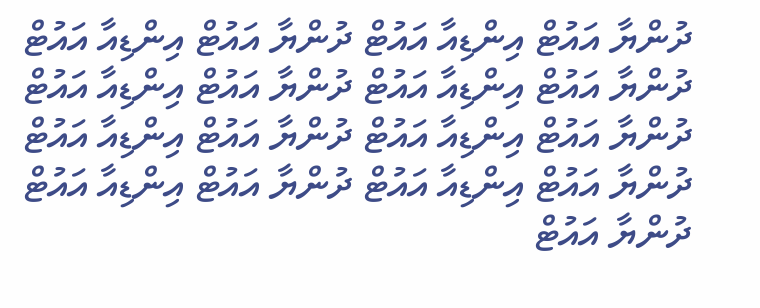ދުންޔާ އައުޓް އިންޑިއާ އައުޓް ދުންޔާ އައުޓް އިންޑިއާ އައުޓް ދުންޔާ އައުޓް އިންޑިއާ އައުޓް ދުންޔާ އައުޓް އިންޑިއާ އައުޓް ދުންޔާ އައުޓް އިންޑިއާ އައުޓް ދުންޔާ އައުޓް އިންޑިއާ އައުޓް ދުންޔާ އައުޓް އިންޑިއާ އައުޓް ދުންޔާ އައުޓް އިންޑިއާ އައުޓް ދުންޔާ އައުޓް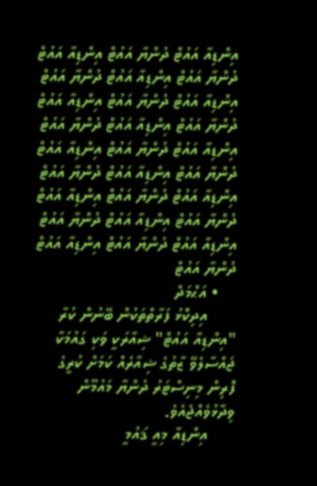އިންޑިއާ އައުޓް ދުންޔާ އައުޓް އިންޑިއާ އައުޓް ދުންޔާ އައުޓް އިންޑިއާ އައުޓް ދުންޔާ އައުޓް އިންޑިއާ އައުޓް ދުންޔާ އައުޓް އިންޑިއާ އައުޓް ދުންޔާ އައުޓް އިންޑިއާ އައުޓް ދުންޔާ އައުޓް އިންޑިއާ އައުޓް ދުންޔާ އައުޓް އިންޑިއާ އައުޓް ދުންޔާ އައުޓް އިންޑިއާ އައުޓް ދުންޔާ އައުޓް އިންޑިއާ އައުޓް ދުންޔާ އައުޓް އިންޑިއާ އައުޓް ދުންޔާ އައުޓް އިންޑިއާ އައުޓް ދުންޔާ އައުޓް އިންޑިއާ އައުޓް ދުންޔާ އައުޓް އިންޑިއާ އައުޓް ދުންޔާ އައުޓް
    • އަޙްމަދް
      އިދިކޮޅު ފަރާތްތަކުން ބޭނުން ކުރާ "އިންޑިއާ އައުޓް" ޝިއާރަކީ ވަކި ގައުމަކާ ޖައްސާލެވޭ ޒާތުގެ ޝިއާރެއް ކަމަށް ކުރީގެ ފޮރިން މިނިސްޓަރު ދުންޔާ މައުމޫން ވިދާޅުވެއްޖެއެވެ.
      އިންޑިއާ މިއީ ޤައުމީ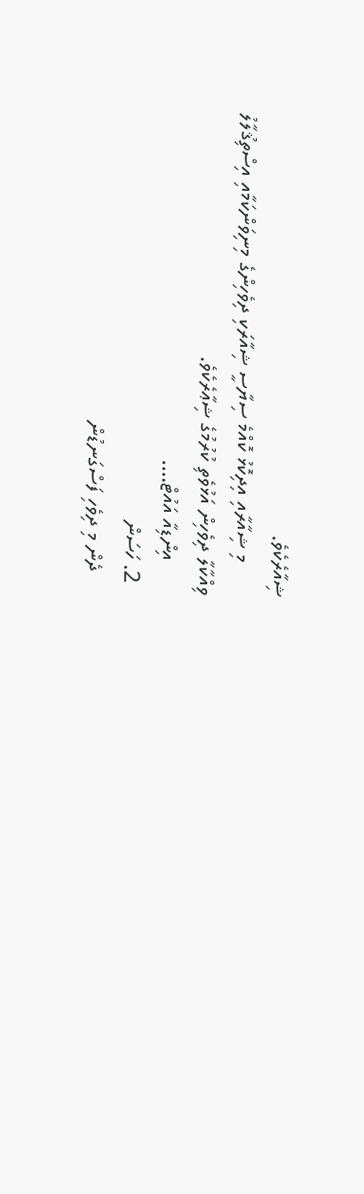ޝިއާރެކެވެ.
      މި ޝިއާރާއި އިދިކޮޅު ކޮއްމެ ސިޔާސީ ޝިއާރަކި ދިވެހިންގެ މިނިވަންކަމާއި އިސްތިޤުލާލު ވިއްކާލާ ދިވެހިން އަޅުވެތި ކުރުމުގެ ޝިޢާރެކެވެ.
      އިންޑިއާ އައުޓް….
  2. ހަސަން
    ދެން މި ދިވެހި ފަސްގަނޑުން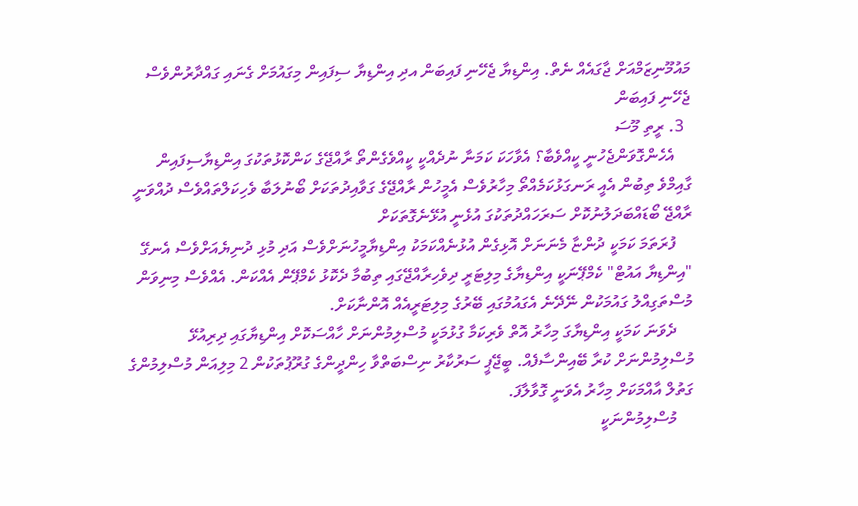މައުމޫނިޒަމްއަށް ޖާގައެއް ނެތް. އިންޑިޔާ ޖެހޭނި ފައިބަން އދި އިންޑިޔާ ސިފައިން މިގައުމަށް ގެނައި ގައްދާރުންވެސް ޖެހޭނި ފައިބަން
  3. ރީތި މޫސަ
    އެހެންގޮވަންޖެހުނީ ކީއްވެބާ؟ އެވާހަކަ ކަމަނާ ނުދެއްކީ ކީއްވެގެންތޯ ރާއްޖޭގެ ކަންކޮޅުތަކުގަ އިންޑިޔާސިފައިން ގާއިމްވެ ތިބުން އެއީ ރަނގަޅުކަމެއްތޯ މިހާރުވެސް އެމީހުން ރާއްޖޭގެ ގަވާއިދުތަކަށް ބޯނުލަބާ ވެހިކަލްތައްވެސް ދުއްވަނީ ރާއްޖޭ ބޯޑައްބަދަލުނުކޮށް ސަރަހައްދުތަކުގަ އުޅެނީ އުޅޭނެގޮތަކަށް
    ފުރަތަމަ ކަމަކީ ދުންޏާ މެނަނަށް އޮޅިގެން އުޅުނެއްކަމަކު އިންޑިޔާމީހުނަށްވެސް އަދި މުޅި ދުނިޔެއަށްވެސް އެނގޭ "އިންޑިޔާ އައުޓް" ކެމްޕޭނަކީ އިންޑިޔާގެ މިލިޓަރީ ދިވެހިރާއްޖޭގައި ތިބުމާ ދެކޮޅު ކެމްޕޭން އެއްކަން. އެއްވެސް މިނިވަން މުސްތަގިއްލު ގައުމަކުން ނޭދޭނެ އެގައުމުގައި ބޭރުގެ މިލިޓަރީއެއް އޮންނާކަށް.
    ދެވަނަ ކަމަކީ އިންޑިޔާގަ މިހާރު އޮތް ވެރިކަމާ ގުޅުމަކީ މުސްލިމުންނަށް ހާއްސަކޮށް އިންޑިޔާގައި ދިރިއުޅޭ މުސްލިމުންނަށް ކުރާ ބޭއިންސާފެއް. ބީޖޭޕީ ސަރުކާރު ނިސްބަތްވާ ހިންދީންގެ ގުރޫޕުތަކުން 2 މިލިއަން މުސްލިމުންގެ ގަތުލް އާއްމަކަށް މިހާރު އެވަނީ ގޮވާލާފަ.
    މުސްލިމުންނަކީ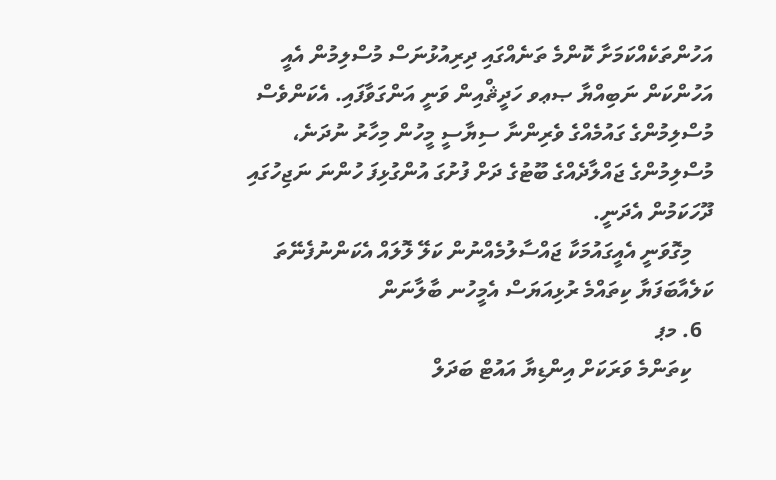އަހުންތަކެއްކަމަށާ ކޮންމެ ތަނެއްގައި ދިރިއުޅުނަސް މުސްލިމުން އެއީ އަހުންކަން ނަބިއްޔާ ޞޢވ ހަދީޘްއިން ވަނީ އަންގަވާފައި. އެކަންވެސް މުސްލިމުންގެ ގައުމެއްގެ ވެރިންނާ ސިޔާސީ މީހުން މިހާރު ނުދަނެ، މުސްލިމުންގެ ޖައްލާދެއްގެ ބޫޓުގެ ދަށް ފުށުގަ އުންގުޅިފަ ހުންނަ ނަޖިހުގައި ދޫހަކަމުން އެދަނީ.
    މިގޮވަނީ އެއީގައުމަކާ ޖައްސާލުމެއްނުން ކަލޭ ލޮލައް އެކަންނުފެނޭތަ ކަލެއާބަފަޔާ ކިތައްމެ ރުޅިއަޔަސް އެމީހުނ ބާލާނަން
  6. މޕ
    ކިތަންމެ ވަރަކަށް އިންޑިޔާ އައުޓް ބަދަލް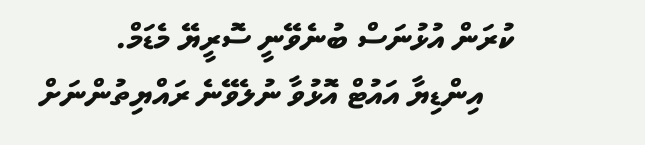ކުރަން އުޅުނަސް ބުނެވޭނީ ސޮރީޔޭ މެޑަމް.
    އިންޑިޔާ އައުޓް އޮޅުވާ ނުލެވޭނެ ރައްޔިތުންނަށް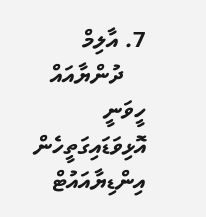7. އާލިމް
    ދުންޔާއައް ހީވަނީ އޮޅިވަޑައިގަތީހެން އިންޑިޔާއައުޓް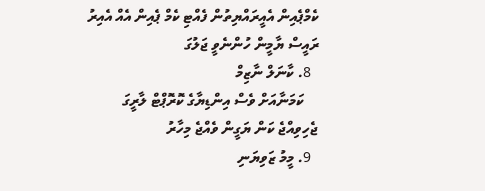ކެމްޕެއިން އެއީރައްޔިތުން ފެއްޓި ކެމް ޕެއިން އެއް އެއިރު ރައީސް ޔާމީން ހުންނެވީ ޖަލުގަ
  8. ކާނަލް ނާޒިމް
    ކަމަނާއަށް ވެސް އިންޑިޔާގެ ކޮރޮޕްޓް ލާރީގަ ޖެހިވިއްޖެ ކަން ޔަގީން ވެއްޖެ މިހާރު
  9. މީމު ޒަވިޔަނި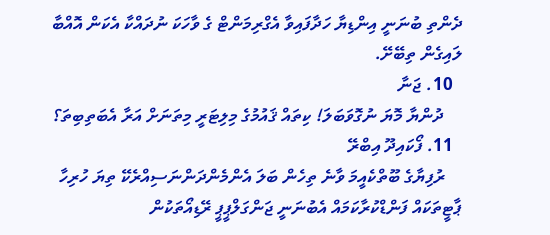ދެންތި ބުނަނީ އިންޑިޔާ ހަދާފައިވާ އެގްރިމަންޓް ގެ ވާހަކަ ނުދައްކާ އެކަން އޮއްބާ ލައިގެން ތިބޭށޭ.
  10. ޖަނާ
    ދުންޔާ މޮޔަ ނުގޮވަބަލަ! ކިތައް ޤައުމުގެ މިލިޓަރީ މިތަނަށް އަރާ އެބަތިބިތަ؟
  11. ފޯކައިދޫ އިބްރޭ
    ރުފިޔާގެ ބޫތްކެއީމަ ވާނެ ތިހެން ބަލަ އެންމެންދަންނަސިއްރެކޭ ތިޔަ ހުރިހާ ޕާޓީތަކައް ފަންޑްކުރާކަމައް އެބުނަނީ ޖަންގަލްޕީޕީ ރޭޑިއޯތަކުން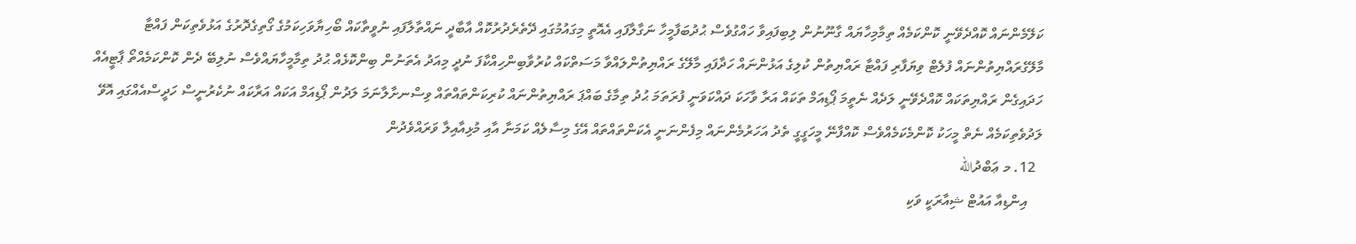ކަލޭމެންނައް ކޮއްދެވޭނީ ކޮންކަމެއް ތިމާމިހާޔައް ގާނޫނުން ލިބިފައިވާ ހައްގުވެސް ޙުދުބަފާމީހާ ނަގާލާފައި އެއޮތީ މިގައުމުގައި ދޭތެރެދުރުކޮއް އާބާދީ ނައްތާލާފައި ނުވީތާކައް ބޯހިޔާވަހިކަމުގެ ގޯތިގެދޮރުގެ އަޅުވެތިކަން ފައްޓާ މާލޭގެރައްޔިތުންނައް ފުލެޓް ވިޔަފާރި ފައްޓާ ރައްޔިތުން ކުލިގެ އަޅުންނައް ހަދާފައި މާލޭގެ ރައްޔިތުންލައްވާ މަސަތްކައް ކުރުވާބިންހިއްކާފަ ނުދީ މިއަދު އެތަނުން ބިންކޮޅެއް ޙުދު ތިމާމީހާޔައްވެސް ނުލިބޭ ދެން ކޮންކަމެއްތޯ ޕާޓީއެއް ހަދައިގެން ރައްޔިތަކައް ކޮއްދެވޭނީ ލަދެއް ނެތީމަ ޕޯޑިއަމް ތަކައް އަރާ ވާހަކަ ދައްކަވަނީ ފުރަތަމަ ޙުދު ތިމާގެ ބައްޕަ ރައްޔިތުންނައް ކުރިކަންތައްތައް ވިސްނށާލާނަމަ ލަދުން ޕޯޑިއަމް އަކައް އަރާކައް ނުކެރުނީސް ހަދީސްއެއްގައި އޮވޭ ލަދުވެތިކަމެއް ނެތް މީހަކު ކޮންމެކަމެއްވެސް ކޮއްފާނޭ މީހަގީގީ ތެދު އަހަރުމެންނައް މިފެންނަނީ އެކަންތައްތައް އޭގެ މިސާލެއް ކަމަނާ އާއި މުޅިއާއިލާ ވަރައްވެދުން
  12. މ ޢަބްދުالله
    އިންޑިއާ އައުޓް ޝިއާރަކީ ވަކި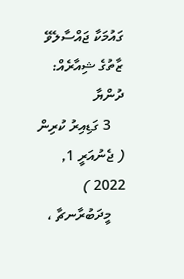ގައުމަކާ ޖައްސާލެވޭ ޒާތުގެ ޝިއާރެއް: ދުންޔާ
    3 ގަޑިއިރު ކުރިން ( ޖެނުއަރީ 1, 2022 )
    މީދަބުރާނޗާ ،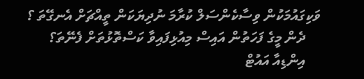ވަކިގައުމަކުން ވިސާކެންސަލް ކުރާމަ ނުދިޔަކަން ތީއްޗަށް އެނގޭތަ ؟
    ދެން މީގެ ފަހަތުން އައިސް މިއުޅިފައިވާ ކަސްތޮޅުތަށް ފެނޭތަ؟
    އިންޑިއާ އައުޓް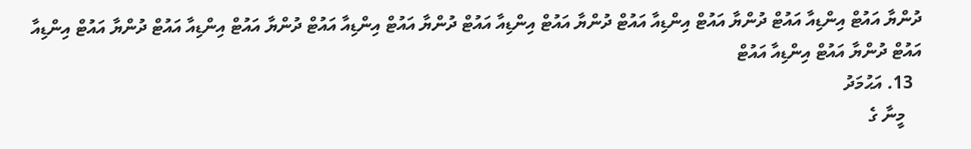ދުންޔާ އައުޓް އިންޑިއާ އައުޓް ދުންޔާ އައުޓް އިންޑިއާ އައުޓް ދުންޔާ އައުޓް އިންޑިއާ އައުޓް ދުންޔާ އައުޓް އިންޑިއާ އައުޓް ދުންޔާ އައުޓް އިންޑިއާ އައުޓް ދުންޔާ އައުޓް އިންޑިއާ އައުޓް ދުންޔާ އައުޓް އިންޑިއާ އައުޓް
  13. އަޙުމަދު
    މީނާ ގެ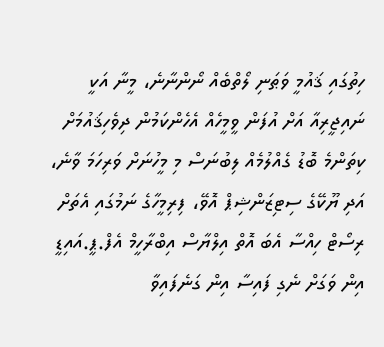ހިތުގައި ޤައުމީ ވަޠަނި ލޯތްބެއް ނޯންނާނެ، މީނާ އަކީ ނައިޖީރިއާ އަށް އުފަން ވީމީހެއް އެހެންކަމުން ދިވެހިޤައުމަށް ކިތަންމެ ބޮޑު ގެއްލުމެއް ލިބުނަސް މި މީހުނަށް ވަރިހަމަ ވާނެ، އަދި ޔޫކޭގެ ސިޓިޒަންޝިޕް އޮވޭ، ފިރިމީހާގެ ނަމުގައި އެތަށް ރިސޯޓް ހިއްސާ އެބަ އޮތް އިލްޔާސް އިބްރާހީމް އެފް.ޕީ.އައިޑީ އިން ވަގަށް ނެގި ފައިސާ އިން ގަނެފައިވާ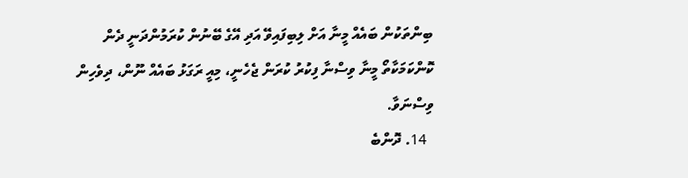ބިންތަކުން ބައެއް މީނާ އަށް ލިބިފައިވޭ އަދި އޭގެ ބޭނުން ކުރަމުންދަނީ ދެން ކޮންކަމަކާތޯ މީނާ ވިސްނާ ފިކުރު ކުރަން ޖެހެނީ، މިއީ ރަގަޅު ބައެއް ނޫން، ދިވެހިން ވިސްނަވާ.
  14. ދޮންބެ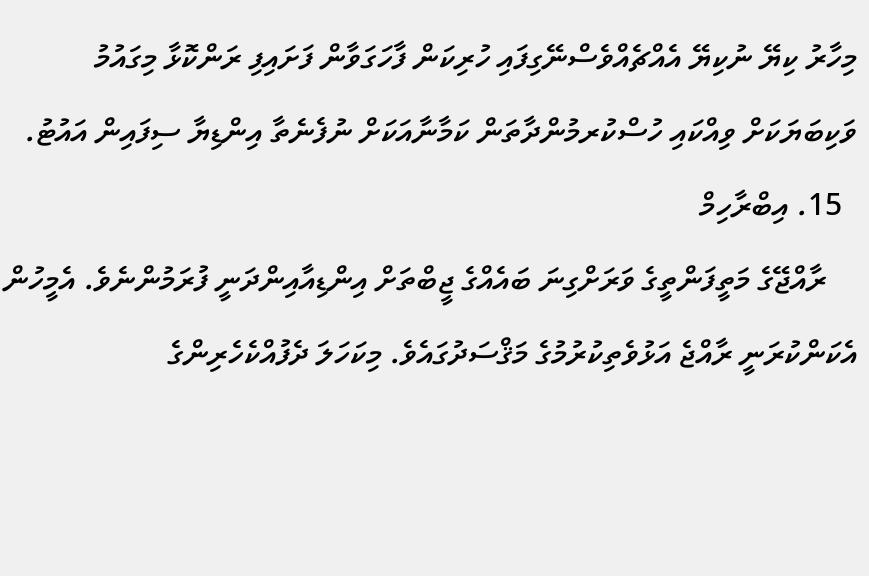މިހާރު ކިޔޭ ނުކިޔޭ އެއްޗެއްވެސްނޭގިފައި ހުރިކަން ފާހަގަވާން ފަށައިފި ރަންކޮޅާ މިގައުމު ވަކިބަޔަކަށް ވިއްކައި ހުސްކުރމުންދާތަން ކަމާނާއަކަށް ނުފެނެތާ އިންޑިޔާ ސިފައިން އައުޓު.
  15. އިބްރާހިމް
    ރާއްޖޭގެ މަތީފަންތީގެ ވަރަށްގިނަ ބައެއްގެ ޖީބްތަށް އިންޑިއާއިންދަނީ ފުރަމުންނެވެ. އެމީހުން އެކަންކުރަނީ ރާއްޖެ އަޅުވެތިކުރުމުގެ މަޤްސަދުގައެވެ. މިކަހަލަ ދެފުއްކެހެރިންގެ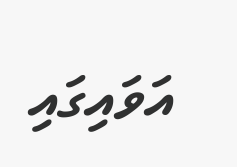އަވައިގައި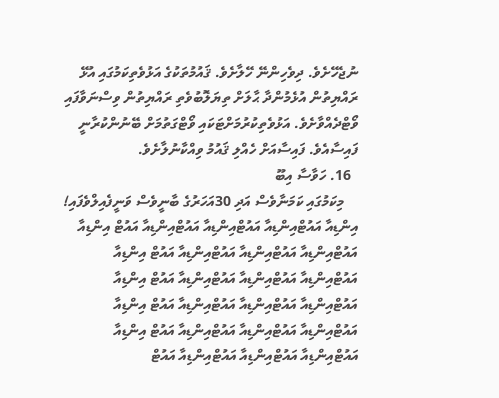ނުޖެހޭށެވެ. ދިވެހިންނޭ ހޭލާށެވެ. ޤައުމުތަކުގެ އަޅުވެތިކަމުގައި އުޅޭ ރައްޔިތުން އުޅެމުންދާ ޙާލަށް ތިޔަލޮބުވެތި ރައްޔިތުން ވިސްނަވާފައި ވޯޓްދެއްވާށެވެ. އަޅުވެތިކުރުމަށްޓަކައި ވޯޓްގަތުމަށް ބޭނުންކުރާނީ ފައިސާއެވެ. ފައިސާއަށް ހެއްލި ޤައުމު ވިއްކާނުލާށެވެ.
  16. ހަވާސާ އިބޫ
    މިކަމުގައި ކަމަނާވެސް އަދި 30އަހަރުގެ ބާނީވެސް ވަނީފެއިލްވެފައި! އިންޑިއާ އައުޓްއިންޑިއާ އައުޓްއިންޑިއާ އައުޓްއިންޑިއާ އައުޓް އިންޑިއާ އައުޓްއިންޑިއާ އައުޓްއިންޑިއާ އައުޓްއިންޑިއާ އައުޓް އިންޑިއާ އައުޓްއިންޑިއާ އައުޓްއިންޑިއާ އައުޓްއިންޑިއާ އައުޓް އިންޑިއާ އައުޓްއިންޑިއާ އައުޓްއިންޑިއާ އައުޓްއިންޑިއާ އައުޓް އިންޑިއާ އައުޓްއިންޑިއާ އައުޓްއިންޑިއާ އައުޓްއިންޑިއާ އައުޓް އިންޑިއާ އައުޓްއިންޑިއާ އައުޓްއިންޑިއާ އައުޓްއިންޑިއާ އައުޓް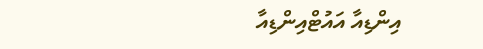އިންޑިއާ އައުޓްއިންޑިއާ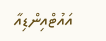އައުޓްއިންޑިއާ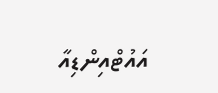އައުޓްއިންޑިއާ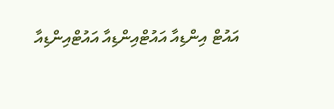އައުޓް އިންޑިއާ އައުޓްއިންޑިއާ އައުޓްއިންޑިއާ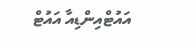އައުޓްއިންޑިއާ އައުޓް